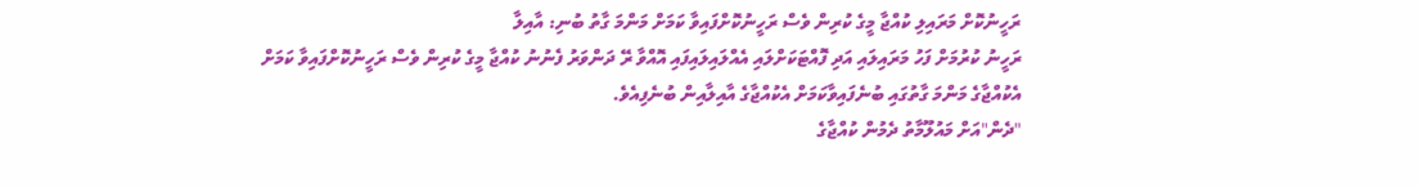ރަހީނުކޮށް މަރައިލި ކުއްޖާ މީގެ ކުރިން ވެސް ރަހީނުކޮށްފައިވާ ކަމަށް މަންމަ ގާތު ބުނި: އާއިލާ
ރަހީނު ކުރުމަށް ފަހު މަރައިލައި އަދި ފޮއްޓަކަށްލައި އެއްލައިލައިފައި އޮއްވާ ރޭ ދަންވަރު ފެނުނު ކުއްޖާ މީގެ ކުރިން ވެސް ރަހީނުކޮށްފައިވާ ކަމަށް އެކުއްޖާގެ މަންމަ ގާތުގައި ބުނެފައިވާކަމަށް އެކުއްޖާގެ އާއިލާއިން ބުނެފިއެވެ.
"ދެން"އަށް މައުލޫމާތު ދެމުން ކުއްޖާގެ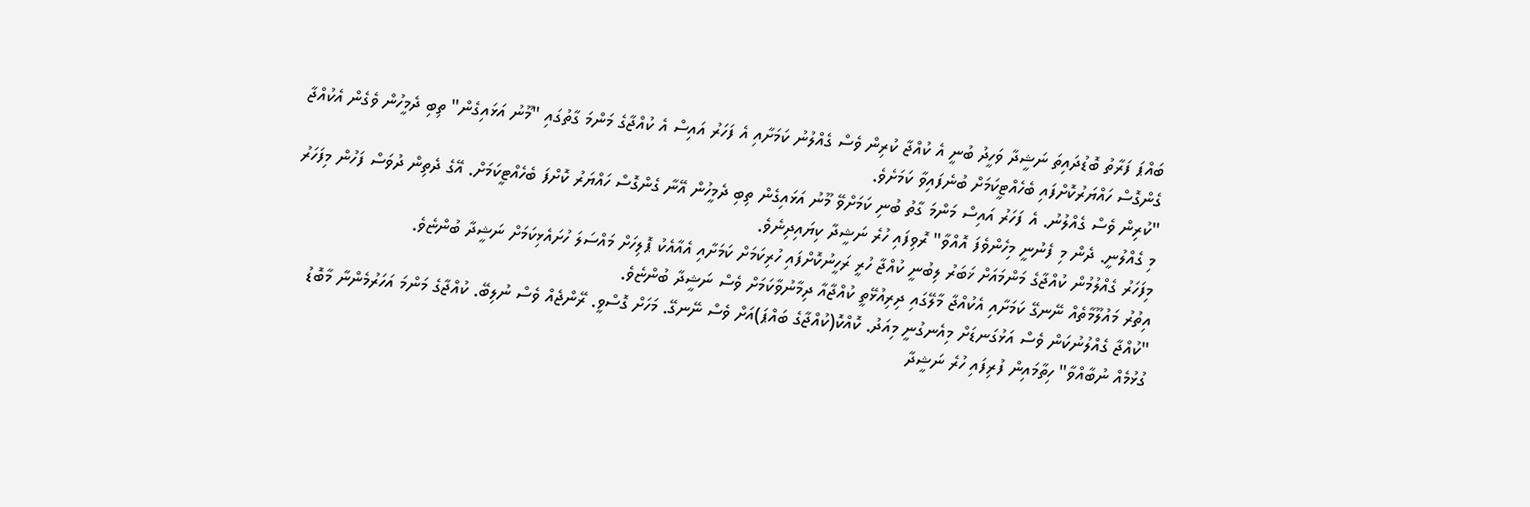ބައްޕަ ފަރާތު ބޮޑުދައިތަ ނަޝީދާ ވަހީދު ބުނީ އެ ކުއްޖާ ކުރިން ވެސް ގެއްލުނު ކަމަށާއި އެ ފަހަރު އައިސް އެ ކުއްޖާގެ މަންމަ ގާތުގައި "މޫނު އަޅައިގެން" ތިބި ދެމީހުން ވެގެން އެކުއްޖާ ގެންގޮސް ހައްޔަރުކޮށްފައި ބެހެއްޓީކަމަށް ބުނެފައިވާ ކަމަށެވެ.
"ކުރިން ވެސް ގެއްލުނު. އެ ފަހަރު އައިސް މަންމަ ގާތު ބުނި ކަމަށްވޭ މޫނު އަޅައިގެން ތިބި ދެމީހުން އޭނާ ގެންގޮސް ހައްޔަރު ކޮށްފަ ބެހެއްޓީކަމަށް. އޭގެ ދެތިން ދުވަސް ފަހުން މިފަހަރު މި ގެއްލުނީ. ދެން މި ފެނުނީ މިހެންވެފަ އޮއްވާ" ރޮވިފައި ހުރެ ނަޝީދާ ކިޔައިދިނެވެ.
މިފަހަރު ގެއްލުމުން ކުއްޖާގެ މަންމައަށް ޚަބަރު ލިބުނީ ކުއްޖާ ހުރީ ރަހީނުކޮށްފައި ހުރިކަމަށް ކަމަށާއި އެއާއެކު ޕޮލިހަށް މައްސަލަ ހުށައެޅިކަމަށް ނަޝީދާ ބުންޏެވެ.
އިތުރު މައުލޫމާތެއް ނޭނގޭ ކަމަށާއި އެކުއްޖާ މާލޭގައި ދިރިއުޅޭތީ ކުއްޖާއާ ދިމާނުވާކަމަށް ވެސް ނަޝީދާ ބުންޏެވެ.
"ކުއްޖާ ގެއްލުނުކަން ވެސް އަޅުގަނޑަށް މިއެނގުނީ މިއަދު. ކޮއްކޮ(ކުއްޖާގެ ބައްޕަ)އަށް ވެސް ނޭނގޭ. މަހަށް ގޮސްވީ. ރޭންޖެއް ވެސް ނުލިބޭ. ކުއްޖާގެ މަންމަ އަހަރުމެންނާ މާބޮޑު ގުޅުމެއް ނުބާއްވާ" ހިތާމައިން ފުރިފައި ހުރެ ނަޝީދާ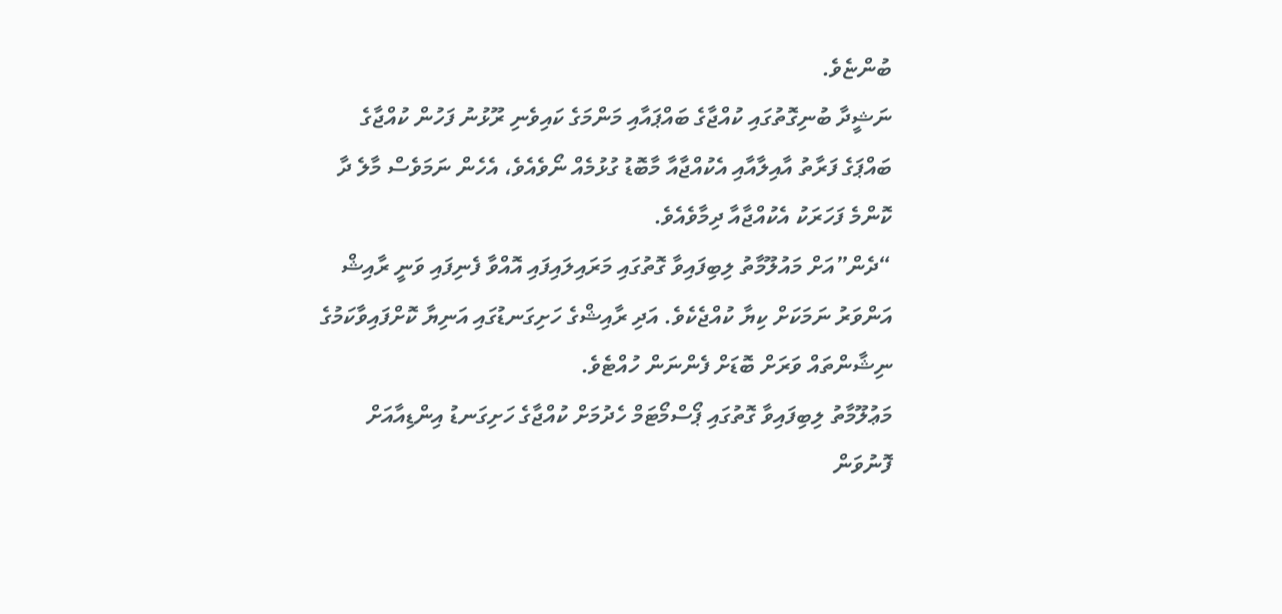ބުންޏެވެ.
ނަޝީދާ ބުނިގޮތުގައި ކުއްޖާގެ ބައްޕައާއި މަންމަގެ ކައިވެނި ރޫޅުނު ފަހުން ކުއްޖާގެ ބައްޕަގެ ފަރާތު އާއިލާއާއި އެކުއްޖާއާ މާބޮޑު ގުޅުމެއް ނޯވެއެވެ، އެހެން ނަމަވެސް މާލެ ދާ ކޮންމެ ފަހަރަކު އެކުއްޖާއާ ދިމާވެއެވެ.
“ދެން”އަށް މައުލޫމާތު ލިބިފައިވާ ގޮތުގައި މަރައިލައިފައި އޮއްވާ ފެނިފައި ވަނީ ރާއިޝް އަންވަރު ނަމަކަށް ކިޔާ ކުއްޖެކެވެ. އަދި ރާއިޝްގެ ހަށިގަނޑުގައި އަނިޔާ ކޮށްފައިވާކަމުގެ ނިޝާންތައް ވަރަށް ބޮޑަށް ފެންނަން ހުއްޓެވެ.
މަޢުލޫމާތު ލިބިފައިވާ ގޮތުގައި ޕޯސްމޯޓަމް ހެދުމަށް ކުއްޖާގެ ހަށިގަނޑު އިންޑިއާއަށް ފޮނުވަން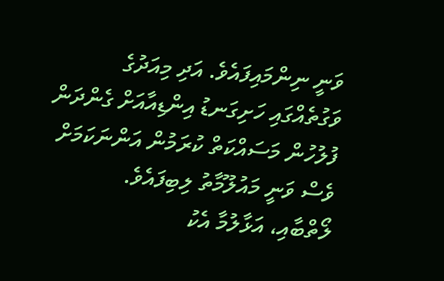ވަނީ ނިންމައިފައެވެ. އަދި މިއަދުގެ ވަގުތެއްގައި ހަށިގަނޑު އިންޑިއާއަށް ގެންދަން ފުލުހުން މަސައްކަތް ކުރަމުން އަންނަކަމަށް ވެސް ވަނީ މައުލޫމާތު ލިބިފައެވެ.
ލޯތްބާއި، އަޅާލުމާ އެކު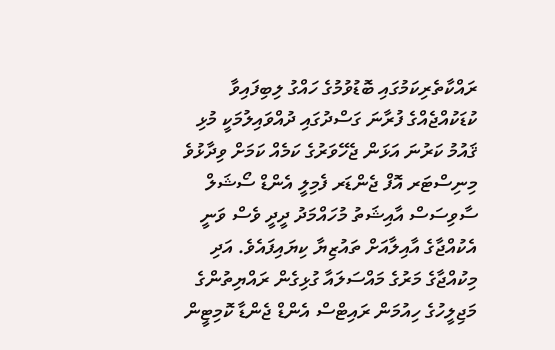ރައްކާތެރިކަމުގައި ބޮޑުވުމުގެ ހައްގު ލިބިފައިވާ ކުޑަކުއްޖެއްގެ ފުރާނަ ގަސްދުގައި ދުއްވައިލުމަކީ މުޅި ޤައުމު ކަރުނަ އަޅަން ޖެހޭވަރުގެ ކަމެއް ކަމަށް ވިދާޅުވެ މިނިސްޓަރ އޮފް ޖެންޑަރ ފެމިލީ އެންޑް ސޯޝަލް ސާވިސަސް އާއިޝަތު މުހައްމަދު ދީދީ ވެސް ވަނީ އެކުއްޖާގެ އާއިލާއަށް ތައުޒިޔާ ކިޔައިފައެވެ. އަދި މިކުއްޖާގެ މަރުގެ މައްސަލައާ ގުޅިގެން ރައްޔިތުންގެ މަޖިލީހުގެ ހިއުމަން ރައިޓްސް އެންޑް ޖެންޑާ ކޮމިޓީން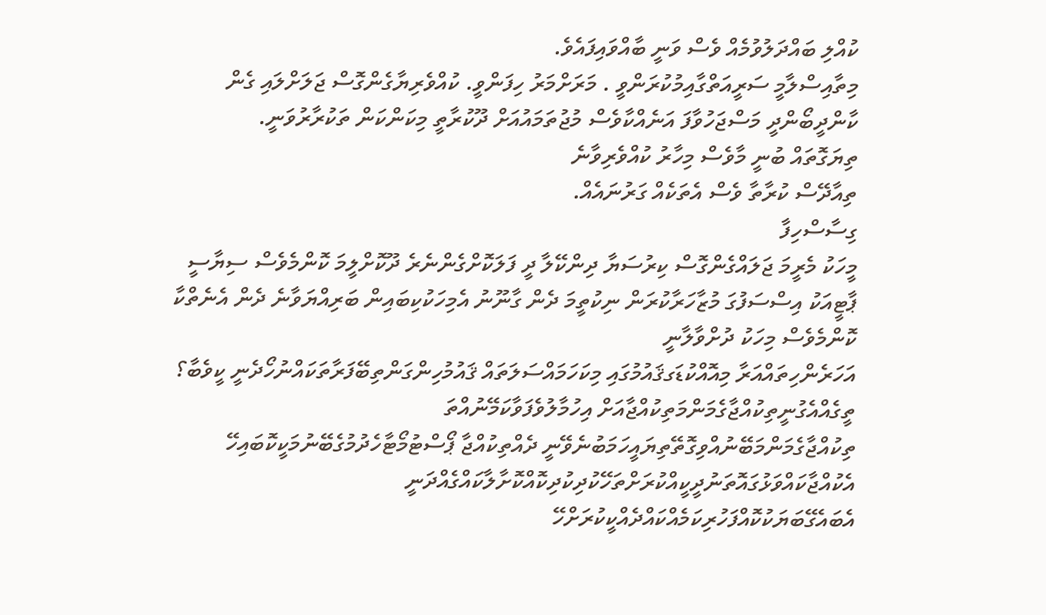ކުއްލި ބައްދަލުވުމެއް ވެސް ވަނީ ބާއްވައިފައެވެ.
މިތާއިސްލާމީ ސަރީއަތްގާއިމުކުރަންވީ . މަރަށްމަރު ހިފަންވީ. ކުއްވެރިޔާގެންގޮސް ޖަލަށްލައި ގެން ކާންދީބޯންދީ މަސްޖަހުވާފަ އަނެއްކާވެސް މުޖުތަމައުއަށް ދޫކުރާތީ މިކަންކަން ތަކުރާރުވަނީ.
ތިޔަގޮތައް ބުނީ މާވެސް މިހާރު ކުއްވެރިވާނެ
ތިއާދޭސް ކުރާތާ ވެސް އެތަކެއް ގަރުނައެއް.
ގިސާސްހިފާ
މީހަކު މެރީމަ ޖަލައްގެންގޮސް ކިރުސަޔާ ދިންކޭލާ ދީ ފަލަކޮށްގެންނެރެ ދޫކޮށްލީމަ ކޮންމެވެސް ސިޔާސީ ޕާޓީއަކު އިސްސަފުގަ މުޒާހަރާކުރަން ނިކުތީމަ ދެން ގާނޫނު އެމިހަކުކިބައިން ބަރިއްޔަވާނެ ދެން އެނެތްކާ ކޮންމެވެސް މިހަކު ދުށްވާލާނީ
އަހަރެންހިތައްއަރާ މިއޮއްކުޑަގޤައުމުގައި މިކަހަމައްސަލަތައް ޤައުމުހިންގަންތިބޭފަރާތަކައްނުހޯދެނީ ކީވެބާ؟
ތީގެއްއެގުނީތިކުއްޖާގެމަންމަތިކުއްޖާއަށް އިހުމާލުވެފަވާކަމޭނުއްތަ ތިކުއްޖާގެމަންމަބޭނުއްވިގޮތޭތިޔައީހަމަބުނެވޭނީ ދެއްތިކުއްޖާ ޕޯސްޓުމޯޓާހެދުމުގެބޭނުމަކީކޮބައިހޭ އެކުއްޖާކައްވަޅުގައޮތަނުދީކީއްކުރަށްތަހޭކުދިކުދިކޮއްކޮށާލާކައްގެއްދަނީ އެބައެގޭބަޔަކުކޮއްފަހުރިކަމެއްކައްދެއްކީކުރަށްހޭ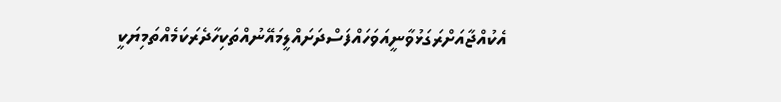އެކުއްޖާއަށްރަގަޅުވާނީއަވަހައްފަސްދަށައްލީމައޭނުއްތަކިހާދެރަކަމެއްތަމިޔަކީ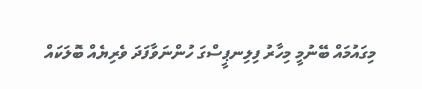މިގައުމައް ބޭނުމީ މިހާރު ފިލިނޕީސްގަ ހުންނަވާފަދަ ވެރިޔެއް ބޮލަކައް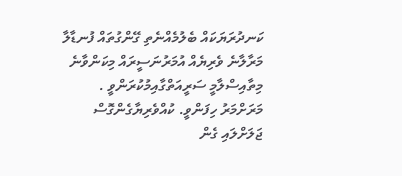ކަނދުރަޔަކައް ބެލުމެއްނެތި ގޭންގުތައް ފުނޑާލާ މަރާލާނެ ވެރިޔެއް އުމަރުނަސީރައް މިކަންވާނެ
މިތާއިސްލާމީ ސަރީއަތްގާއިމުކުރަންވީ . މަރަށްމަރު ހިފަންވީ. ކުއްވެރިޔާގެންގޮސް ޖަލަށްލައި ގެން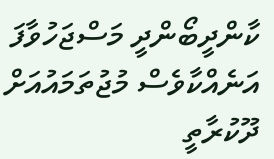ކާންދީބޯންދީ މަސްޖަހުވާފަ އަނެއްކާވެސް މުޖުތަމައުއަށް ދޫކުރާތީ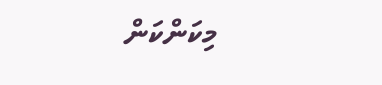މިކަންކަން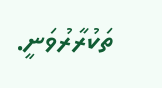ތަކުރާރުވަނީ.